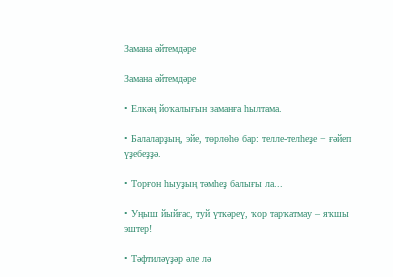Замана әйтемдәре

Замана әйтемдәре

• Елкәң йоҡалығын заманға һылтама.

• Балаларҙың, эйе, төрлөһө бар: телле-телһеҙе − ғәйеп үҙебеҙҙә.

• Торғон һыуҙың тәмһеҙ балығы ла...

• Уңыш йыйғас, туй үткәреү, ҡор тарҡатмау – яҡшы эштер!

• Тәфтиләүҙәр әле лә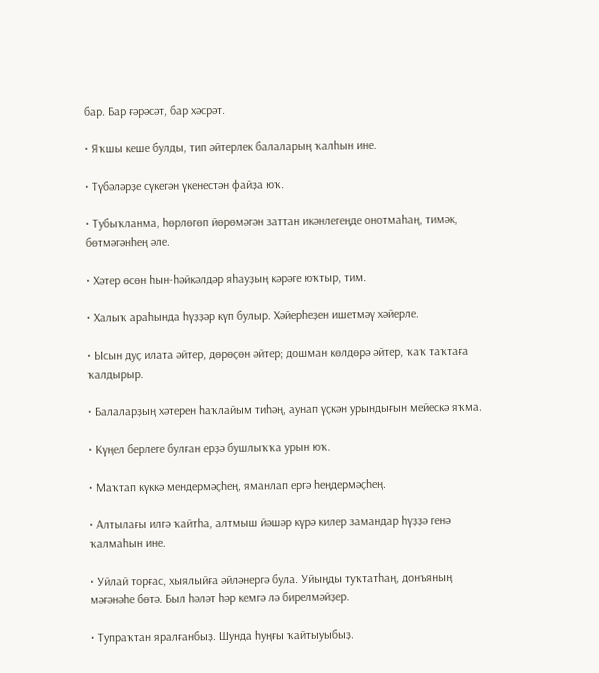бар. Бар ғәрәсәт, бар хәсрәт.

• Яҡшы кеше булды, тип әйтерлек балаларың ҡалһын ине.

• Түбәләрҙе сүкегән үкенестән файҙа юҡ.

• Тубыҡланма, һөрлөгөп йөрөмәгән заттан икәнлегеңде онотмаһаң, тимәк, бөтмәгәнһең әле.

• Хәтер өсөн һын-һәйкәлдәр яһауҙың кәрәге юҡтыр, тим.

• Халыҡ араһында һүҙҙәр күп булыр. Хәйерһеҙен ишетмәү хәйерле.

• Ысын дуҫ илата әйтер, дөрөҫөн әйтер; дошман көлдөрә әйтер, ҡаҡ таҡтаға ҡалдырыр.

• Балаларҙың хәтерен һаҡлайым тиһәң, аунап үҫкән урындығын мейескә яҡма.

• Күңел берлеге булған ерҙә бушлыҡҡа урын юҡ.

• Маҡтап күккә мендермәҫһең, яманлап ергә һеңдермәҫһең.

• Алтылағы илгә ҡайтһа, алтмыш йәшәр күрә килер замандар һүҙҙә генә ҡалмаһын ине.

• Уйлай торғас, хыялыйға әйләнергә була. Уйыңды туҡтатһаң, донъяның мәғәнәһе бөтә. Был һәләт һәр кемгә лә бирелмәйҙер.

• Тупраҡтан яралғанбыҙ. Шунда һуңғы ҡайтыуыбыҙ.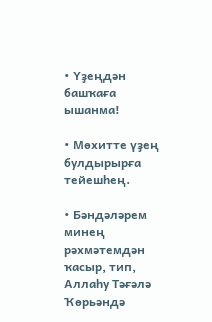• Үҙеңдән башҡаға ышанма!

• Мөхитте үҙең булдырырға тейешһең.

• Бәндәләрем минең рәхмәтемдән ҡасыр, тип, Аллаһу Тәғәлә Ҡөрьәндә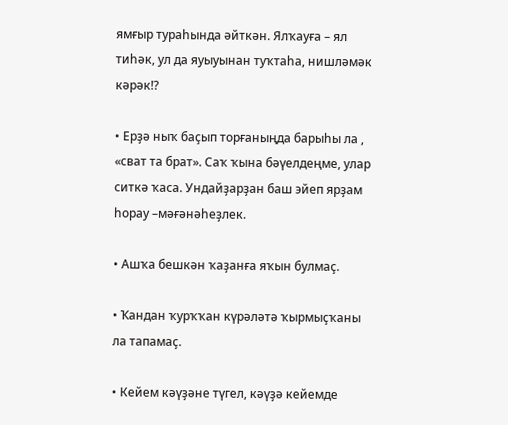ямғыр тураһында әйткән. Ялҡауға – ял тиһәк, ул да яуыуынан туҡтаһа, нишләмәк кәрәк!?

• Ерҙә ныҡ баҫып торғаныңда барыһы ла , «сват та брат». Саҡ ҡына бәүелдеңме, улар ситкә ҡаса. Ундайҙарҙан баш эйеп ярҙам һорау –мәғәнәһеҙлек.

• Ашҡа бешкән ҡаҙанға яҡын булмаҫ.

• Ҡандан ҡурҡҡан күрәләтә ҡырмыҫҡаны ла тапамаҫ.

• Кейем кәүҙәне түгел, кәүҙә кейемде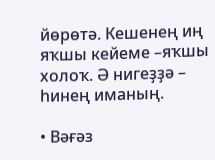йөрөтә. Кешенең иң яҡшы кейеме –яҡшы холоҡ. Ә нигеҙҙә – һинең иманың.

• Вәғәз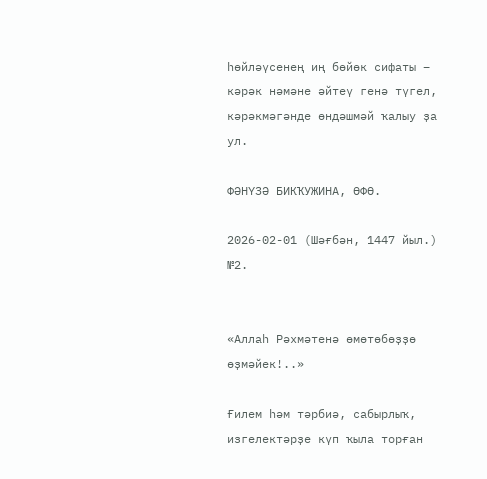һөйләүсенең иң бөйөк сифаты – кәрәк нәмәне әйтеү генә түгел, кәрәкмәгәнде өндәшмәй ҡалыу ҙа ул.

ФӘНҮЗӘ БИКҠУЖИНА, ӨФӨ.

2026-02-01 (Шәғбән, 1447 йыл.) №2.


«Аллаһ Рәхмәтенә өмөтөбөҙҙө өҙмәйек!..»

Ғилем һәм тәрбиә, сабырлыҡ, изгелектәрҙе күп ҡыла торған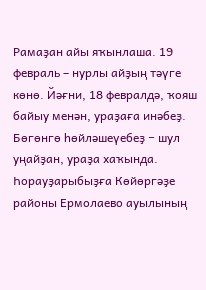Рамаҙан айы яҡынлаша. 19 февраль – нурлы айҙың тәүге көнө. Йәғни, 18 февралдә, ҡояш байыу менән, ураҙаға инәбеҙ. Бөгөнгө һөйләшеүебеҙ − шул уңайҙан, ураҙа хаҡында. Һорауҙарыбыҙға Көйөргәҙе районы Ермолаево ауылының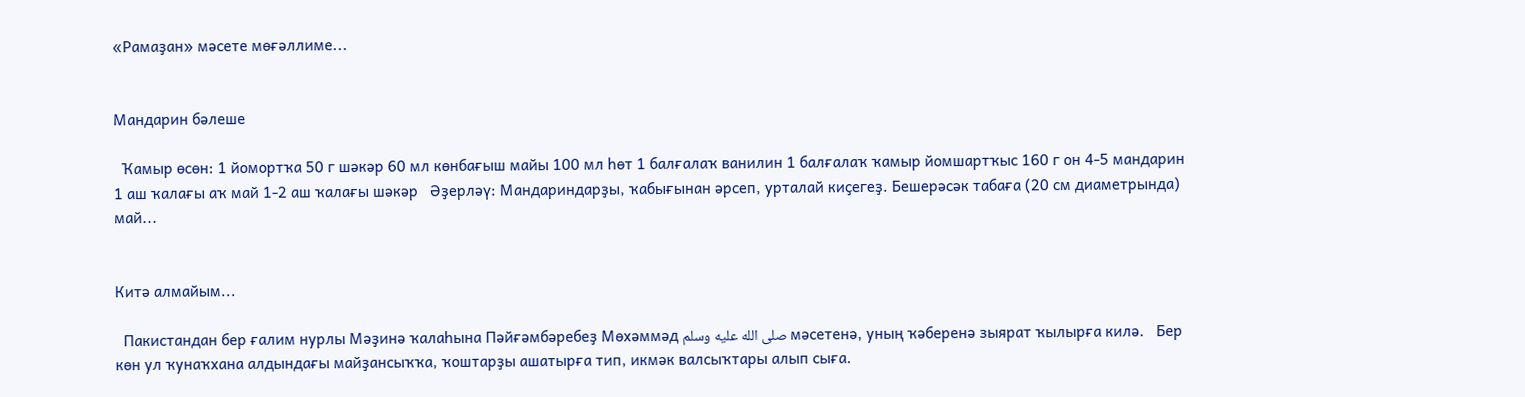«Рамаҙан» мәсете мөғәллиме...


Мандарин бәлеше

  Ҡамыр өсөн: 1 йомортҡа 50 г шәкәр 60 мл көнбағыш майы 100 мл һөт 1 балғалаҡ ванилин 1 балғалаҡ ҡамыр йомшартҡыс 160 г он 4-5 мандарин 1 аш ҡалағы аҡ май 1-2 аш ҡалағы шәкәр   Әҙерләү: Мандариндарҙы, ҡабығынан әрсеп, урталай киҫегеҙ. Бешерәсәк табаға (20 см диаметрында) май...


Китә алмайым...

  Пакистандан бер ғалим нурлы Мәҙинә ҡалаһына Пәйғәмбәребеҙ Мөхәммәд صلى الله عليه وسلم мәсетенә, уның ҡәберенә зыярат ҡылырға килә.   Бер көн ул ҡунаҡхана алдындағы майҙансыҡҡа, ҡоштарҙы ашатырға тип, икмәк валсыҡтары алып сыға.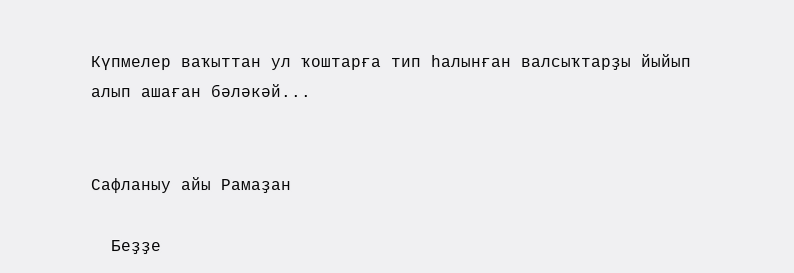Күпмелер ваҡыттан ул ҡоштарға тип һалынған валсыҡтарҙы йыйып алып ашаған бәләкәй...


Сафланыу айы Рамаҙан

  Беҙҙе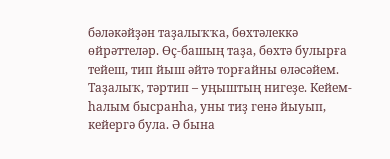бәләкәйҙән таҙалыҡҡа, бөхтәлеккә өйрәттеләр. Өҫ-башың таҙа, бөхтә булырға тейеш, тип йыш әйтә торғайны өләсәйем. Таҙалыҡ, тәртип – уңыштың нигеҙе. Кейем-һалым бысранһа, уны тиҙ генә йыуып, кейергә була. Ә бына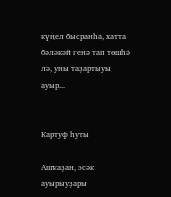күңел бысранһа, хатта бәләкәй генә тап төшһә лә, уны таҙартыуы ауыр...


Картуф һуты

Ашҡаҙан, эсәк ауырыуҙары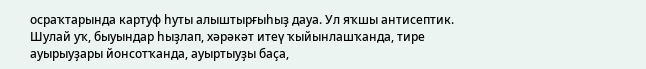осраҡтарында картуф һуты алыштырғыһыҙ дауа. Ул яҡшы антисептик. Шулай уҡ, быуындар һыҙлап, хәрәкәт итеү ҡыйынлашҡанда, тире ауырыуҙары йонсотҡанда, ауыртыуҙы баҫа,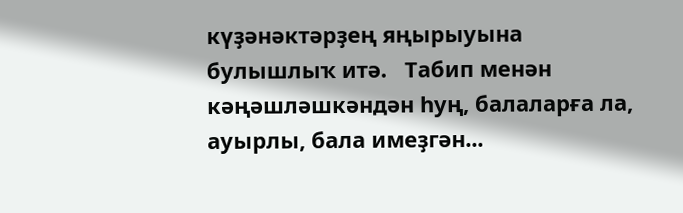күҙәнәктәрҙең яңырыуына булышлыҡ итә.   Табип менән кәңәшләшкәндән һуң, балаларға ла, ауырлы, бала имеҙгән...